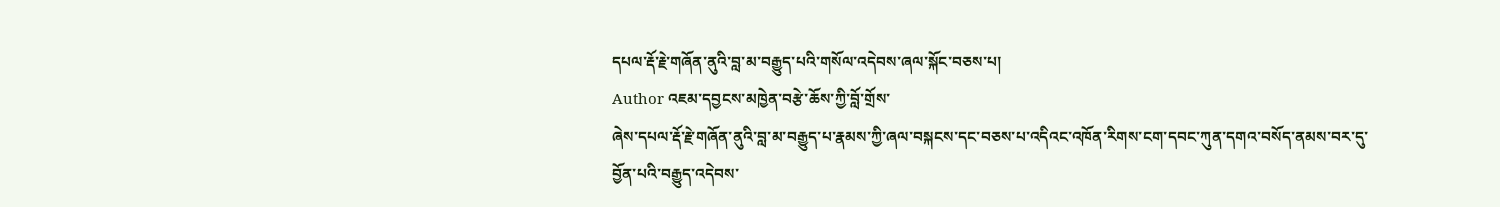དཔལ་རྡོ་རྗེ་གཞོན་ནུའི་བླ་མ་བརྒྱུད་པའི་གསོལ་འདེབས་ཞལ་སྐོང་བཅས་པ།
Author འཇམ་དབྱངས་མཁྱེན་བརྩེ་ཆོས་ཀྱི་བློ་གྲོས་
ཞེས་དཔལ་རྡོ་རྗེ་གཞོན་ནུའི་བླ་མ་བརྒྱུད་པ་རྣམས་ཀྱི་ཞལ་བསྐངས་དང་བཅས་པ་འདིའང་འཁོན་རིགས་ངག་དབང་ཀུན་དགའ་བསོད་ནམས་བར་དུ་བྱོན་པའི་བརྒྱུད་འདེབས་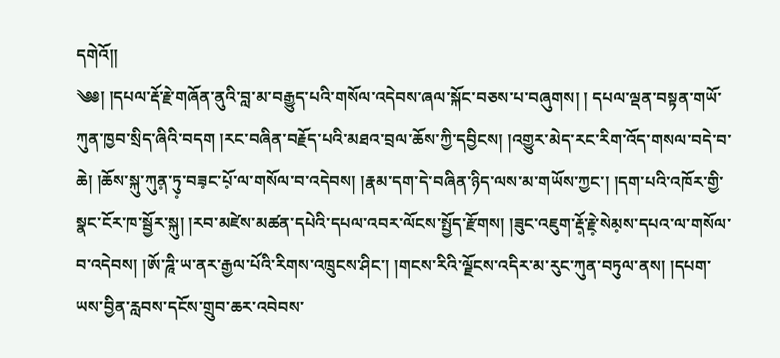དགེའོ།།
༄༅། །དཔལ་རྡོ་རྗེ་གཞོན་ནུའི་བླ་མ་བརྒྱུད་པའི་གསོལ་འདེབས་ཞལ་སྐོང་བཅས་པ་བཞུགས། ། དཔལ་ལྡན་བསྟན་གཡོ་ཀུན་ཁྱབ་སྲིད་ཞིའི་བདག །རང་བཞིན་བརྗོད་པའི་མཐའ་བྲལ་ཆོས་ཀྱི་དབྱིངས། །འགྱུར་མེད་རང་རིག་འོད་གསལ་བདེ་བ་ཆེ། །ཆོས་སྐུ་ཀུན༷་ཏུ༷་བཟ༷ང་པོ༷་ལ་གསོལ་བ་འདེབས། །རྣམ་དག་དེ་བཞིན་ཉིད་ལས་མ་གཡོས་ཀྱང་། །དག་པའི་འཁོར་གྱི་སྣང་ངོར་ཁ་སྦྱོར་སྐུ། །རབ་མཛེས་མཚན་དཔེའི་དཔལ་འབར་ལོངས་སྤྱོད་རྫོགས། །ཟུང་འཇུག་རྡོ༷་རྗེ༷་སེམ༷ས་དཔའ་ལ་གསོལ་བ་འདེབས། །ཨོ་ཌཱི་ཡ་ནར་རྒྱལ་པོའི་རིགས་འཁྲུངས་ཤིང་། །གངས་རིའི་ལྗོངས་འདིར་མ་རུང་ཀུན་བཏུལ་ནས། །དཔག་ཡས་བྱིན་རླབས་དངོས་གྲུབ་ཆར་འབེབས་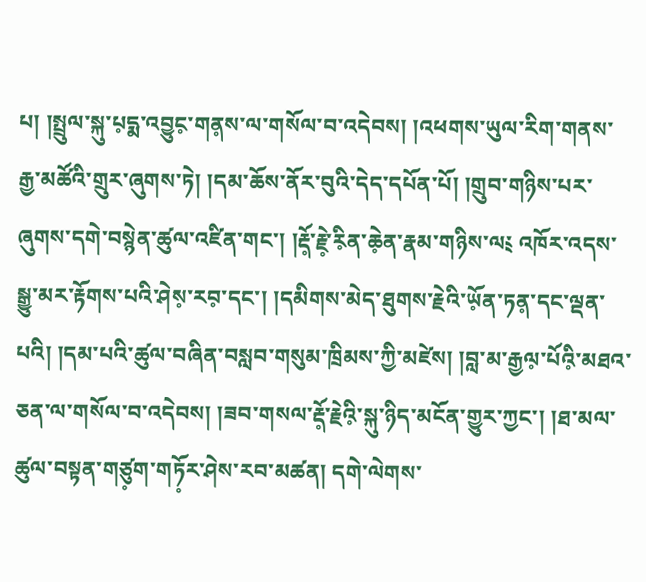པ། །སྤྲུལ་སྐུ་པ༷དྨ་འབྱུང༷་གན༷ས་ལ་གསོལ་བ་འདེབས། །འཕགས་ཡུལ་རིག་གནས་རྒྱ་མཚོའི་གྲུར་ཞུགས་ཏེ། །དམ་ཆོས་ནོར་བུའི་དེད་དཔོན་པོ། །གྲུབ་གཉིས་པར་ཞུགས་དགེ་བསྙེན་ཚུལ་འཛིན་གང་། །རྡོ༷་རྗེ༷་རི༷ན་ཆེ༷ན་རྣམ་གཉིས་ལ༴ འཁོར་འདས་སྒྱུ་མར་རྟོགས་པའི་ཤེས༷་རབ༷་དང་། །དམིགས་མེད་ཐུགས་རྗེའི་ཡོ༷ན་ཏན༷་དང་ལྡན་པའི། །དམ་པའི་ཚུལ་བཞིན་བསླབ་གསུམ་ཁྲིམས་ཀྱི་མཛེས། །བླ་མ་རྒྱལ༷་པོའི༷་མཐའ་ཅན་ལ་གསོལ་བ་འདེབས། །ཟབ་གསལ་རྡོ༷་རྗེའི༷་སྐུ་ཉིད་མངོན་གྱུར་ཀྱང་། །ཐ་མལ་ཚུལ་བསྟན་གཙུ༷ག་གཏོ༷ར་ཤེས་རབ་མཚན། དགེ་ལེགས་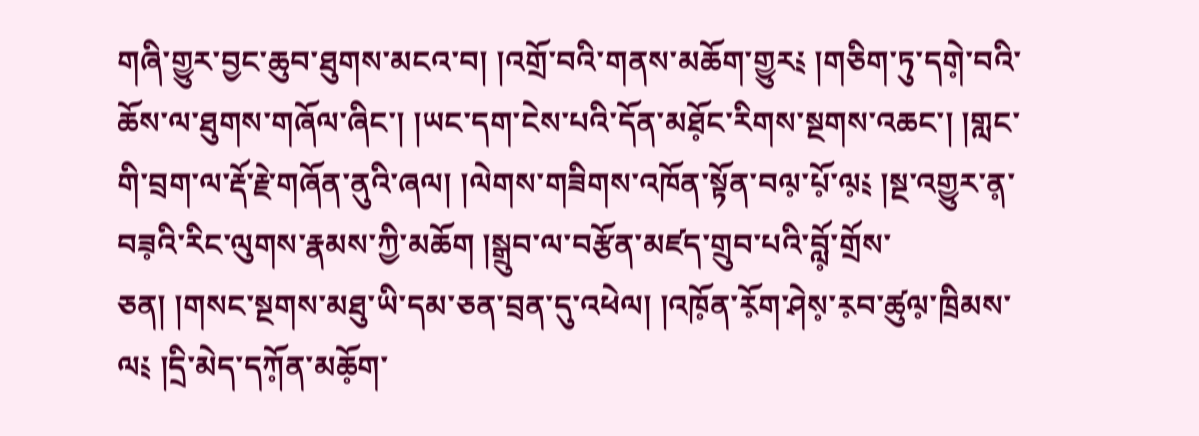གཞི་གྱུར་བྱང་ཆུབ་ཐུགས་མངའ་བ། །འགྲོ་བའི་གནས་མཆོག་གྱུར༴ །གཅིག་ཏུ་དགེ༷་བའི་ཆོས་ལ་ཐུགས་གཞོལ་ཞིང་། །ཡང་དག་ངེས་པའི་དོན་མཐོ༷ང་རིགས་སྔགས་འཆང་། །གླང་གི་བྲག་ལ་རྡོ་རྗེ་གཞོན་ནུའི་ཞལ། །ལེགས་གཟིགས་འཁོན་སྟོན་བལ༷་པོ༷་ལ༷༴ །སྔ་འགྱུར་ན༷་བཟ༷འི་རིང་ལུགས་རྣམས་ཀྱི་མཆོག །སྒྲུབ་ལ་བརྩོན་མཛད་གྲུབ་པའི་བློ༷་གྲོས་ཅན། །གསང་སྔགས་མཐུ་ཡི་དམ་ཅན་བྲན་དུ་འཕེལ། །འཁོ༷ན་རོ༷ག་ཤེས༷་ར༷བ་ཚུལ༷་ཁྲིམས་ལ༴ །དྲི་མེད་དཀོ༷ན་མཆོ༷ག་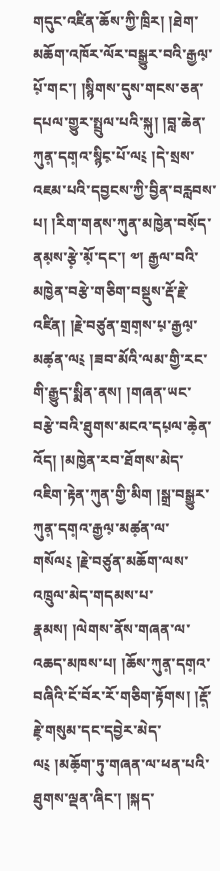གདུང་འཛིན་ཆོས་ཀྱི་ཁྲིར། །ཐེག་མཆོག་འཁོར་ལོར་བསྒྱུར་བའི་རྒྱལ༷་པོ༷་གང་། །སྙིགས་དུས་གངས་ཅན་དཔལ་གྱུར་སྤྲུལ་པའི་སྐུ། །བླ་ཆེན་ཀུན༷་དག༷འ་སྙིང༷་པོ་ལ༴ །དེ་སྲས་འཇམ་པའི་དབྱངས་ཀྱི་བྱིན་བརླབས་པ། །རིག་གནས་ཀུན་མཁྱེན་བསོ༷ད་ནམ༷ས་རྩེ༷་མོ༷་དང་། ༧། རྒྱལ་བའི་མཁྱེན་བརྩེ་གཅིག་བསྡུས་རྡོ་རྗེ་འཛིན། །རྗེ་བཙུན་གྲག༷ས་པ༷་རྒྱལ༷་མཚ༷ན་ལ༴ །ཟབ་མོའི་ལམ་གྱི་རང་གི་རྒྱུད་སྨིན་ནས། །གཞན་ཡང་བརྩེ་བའི་ཐུགས་མངའ་དཔ༷ལ་ཆེ༷ན་འོད། །མཁྱེན་རབ་ཐོགས་མེད་འཇིག་རྟེན་ཀུན་གྱི་མིག །སྒྲ་བསྒྱུར་ཀུན༷་དག༷འ་རྒྱལ༷་མཚ༷ན་ལ་གསོལ༴ །རྗེ་བཙུན་མཆོག་ལས་འཁྲུལ་མེད་གདམས་པ་རྣམས། །ལེགས་ནོས་གཞན་ལ་འཆད་མཁས་པ། །ཆོས་ཀུན༷་དག༷འ་བཞིའི་ངོ་བོར་རོ་གཅིག་རྟོགས། །རྡོ༷་རྗེ༷་གསུམ་དང་དབྱེར་མེད་ལ༴ །མཆོ༷ག་ཏུ་གཞན་ལ་ཕན་པའི་ཐུགས་ལྡན་ཞིང་། །སྐད་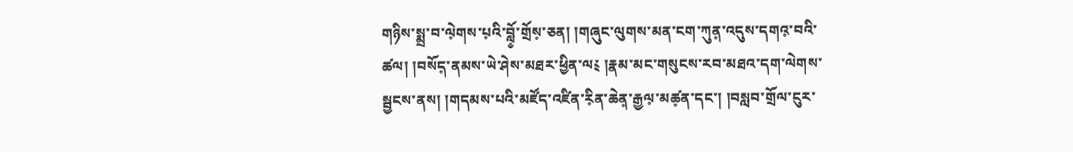གཉིས་སྨྲ་བ་ལེ༷གས་པ༷འི་བློ༵་གྲོས༷་ཅན། །གཞུང་ལུགས་མན་ངག་ཀུན༷་འདུས་དགའ༷་བའི་ཚལ། །བསོད༷་ནམས་ཡེ་ཤེས་མཐར་ཕྱིན་ལ༴ །རྣམ་མང་གསུངས་རབ་མཐའ་དག་ལེགས་སྦྱངས་ནས། །གདམས་པའི་མཛོད་འཛིན་རི༷ན་ཆེན༷་རྒྱལ༷་མཚ༷ན་དང་། །བསླབ་གྲོལ་ངུར་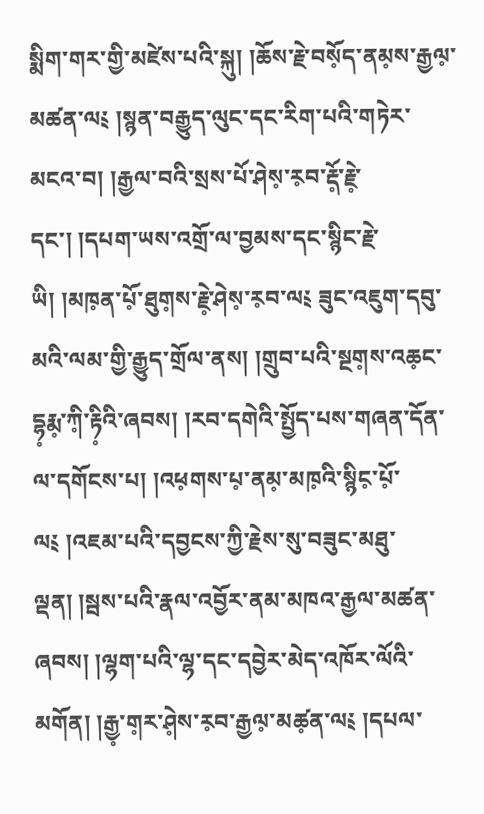སྨིག་གར་གྱི་མཛེས་པའི་སྐུ། །ཆོས་རྗེ་བསོ༷ད་ནམ༷ས་རྒྱལ༷་མཚན་ལ༴ །སྙན་བརྒྱུད་ལུང་དང་རིག་པའི་གཏེར་མངའ་བ། །རྒྱལ་བའི་སྲས་པོ་ཤེས༷་ར༷བ་རྡོ༷་རྗེ༷་དང་། །དཔག་ཡས་འགྲོ་ལ་བྱམས་དང་སྙིང་རྗེ་ཡི། །མཁ༷ན་པོ༷་ཐུག༷ས་རྗེ༷་ཤེས༷་ར༷བ་ལ༴ ཟུང་འཇུག་དབུ་མའི་ལམ་གྱི་རྒྱུད་གྲོལ་ནས། །གྲུབ་པའི་སྔག༷ས་འཆ༷ང་དྷ༷རྨ༷་ཀི༷་རྟི༷འི་ཞབས། །རབ་དགེའི་སྤྱོད་པས་གཞན་དོན་ལ་དགོངས་པ། །འཕ༷གས་པ༷་ནམ༷་མཁ༷འི་སྙིང༷་པོ༷་ལ༴ །འཇམ་པའི་དབྱངས་ཀྱི་རྗེས་སུ་བཟུང་མཐུ་ལྡན། །སྦས་པའི་རྣལ་འབྱོར་ནམ་མཁའ་རྒྱལ་མཚན་ཞབས། །ལྷག་པའི་ལྷ་དང་དབྱེར་མེད་འཁོར་ལོའི་མགོན། །རྒྱ༷་ག༷ར་ཤེ༷ས་ར༷བ་རྒྱལ༷་མཚ༷ན་ལ༴ །དཔལ་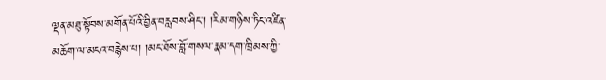ལྡན་མཐུ་སྟོབས་མགོན་པོའི་བྱིན་བརླབས་ཤིང་། །རིམ་གཉིས་ཏིང་འཛིན་མཆོག་ལ་མངའ་བརྙེས་པ། །མང་ཐོས་བློ་གསལ་རྣམ་དག་ཁྲིམས་ཀྱི་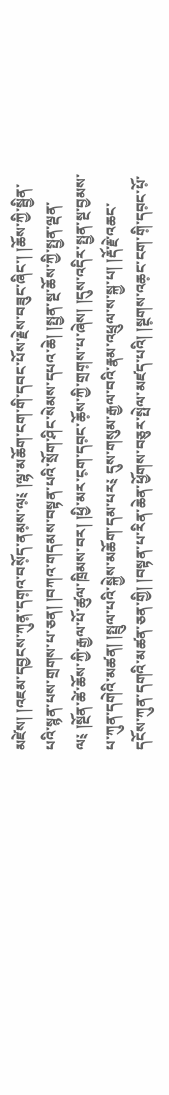མཛེས། །འཇམ་དབྱངས་ཀུན༷་དག༷འ་བསོ༷ད་ནམ༷ས་ལ༷༴ །ལྷ་མཆོག་ངག་གི་དབང་པོས་རྗེས་བཟུང་ཞིང་། །ཆོས་ཀྱི་སྦྱིན་པའི་སྙན་པས་གྲགས་པ་ཅན། །བཀའ་གདམས་བསྟན་པའི་སྲོག་ཤིང་སེམས་དཔའ་ཆེ། །སྤྱན་སྔ་ཆོས་ཀྱི་སྤྱན་ལྡན་ལ༴ །སྔོན་ཚེ་ཆོས་ཀྱི་རྒྱལ་པོ་ཚུལ་ཁྲིམས་བར། །ཕྱི་མར་ང༷ག་དབ༷ང་ཆོ༷ས་ཀྱི་གྲག༷ས་པ་ཞེས། །དུས་འདིར་སྤྱན་སྔ་བྱམས་པ་ཀུན་དགེའི་མཚན། །སྤྲུལ་པའི་སྐྱེས་མཆོག་དམ་པར༴ དུས་གསུམ་རྒྱལ་བའི་རྣམ་འཕྲུལ་ས་སྐྱ་པ། །རྡོ་རྗེ་འཆང་དངོས་ཀུན་དགའི་མཚན་ཅན་གྱི། །བསྟན་པ་རིན་ཆེན་ཕྱོགས་བཅུར་སྤེལ་མཛད་པའི། །སྔ༷གས་འཆ༷ང་ངག་གི༷་དབ༷ང་པོ༷་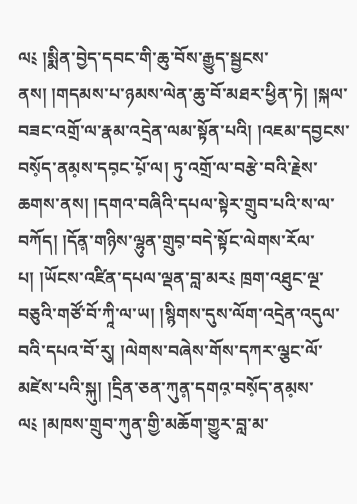ལ༴ །སྨིན་བྱེད་དབང་གི་ཆུ་བོས་རྒྱུད་སྦྱངས་ནས། །གདམས་པ་ཉམས་ལེན་ཆུ་བོ་མཐར་ཕྱིན་ཏེ། །སྐལ་བཟང་འགྲོ་ལ་རྣམ་འདྲེན་ལམ་སྟོན་པའི། །འཇམ་དབྱངས་བསོ༷ད་ནམ༷ས་དབ༷ང་པོ༷་ལ། ཏུ་འགྲོ་ལ་བརྩེ་བའི་རྗེས་ཆགས་ནས། །དགའ་བཞིའི་དཔལ་སྟེར་གྲུབ་པའི་ས་ལ་བཀོད། །དོན༷་གཉིས་ལྷུན་གྲུབ༷་བདེ་སྟོང་ལེགས་རོལ་པ། །ཡོངས་འཛིན་དཔལ་ལྡན་བླ་མར༴ ཁྲག་འཐུང་ལྔ་བཅུའི་གཙོ་བོ་ཀཱི་ལ་ཡ། །སྙིགས་དུས་ལོག་འདྲེན་འདུལ་བའི་དཔའ་བོ་རུ། །ལེགས་བཞེས་གོས་དཀར་ལྕང་ལོ་མཛེས་པའི་སྐུ། །དྲིན་ཅན་ཀུན༷་དགའ༷་བསོ༷ད་ནམ༷ས་ལ༴ །མཁས་གྲུབ་ཀུན་གྱི་མཆོག་གྱུར་བླ་མ་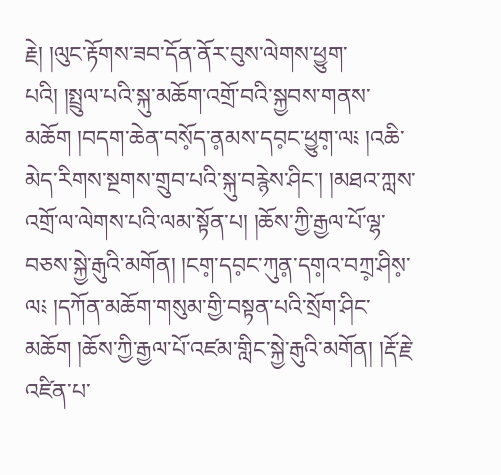རྗེ། །ལུང་རྟོགས་ཟབ་དོན་ནོར་བུས་ལེགས་ཕྱུག་པའི། །སྤྲུལ་པའི་སྐུ་མཆོག་འགྲོ་བའི་སྐྱབས་གནས་མཆོག །བདག་ཆེན་བསོ༷ད་ན༷མས་དབ༷ང་ཕྱུག༷་ལ༴ །འཆི་མེད་རིགས་སྔགས་གྲུབ་པའི་སྐུ་བརྙེས་ཤིང་། །མཐའ་ཀླས་འགྲོ་ལ་ལེགས་པའི་ལམ་སྟོན་པ། །ཆོས་ཀྱི་རྒྱལ་པོ་ལྷ་བཅས་སྐྱེ་རྒུའི་མགོན། །ངག༷་དབ༷ང་ཀུན༷་དག༷འ་བཀྲ༷་ཤིས༷་ལ༴ །དཀོན་མཆོག་གསུམ་གྱི་བསྟན་པའི་སྲོག་ཤིང་མཆོག །ཆོས་ཀྱི་རྒྱལ་པོ་འཛམ་གླིང་སྐྱེ་རྒུའི་མགོན། །རྡོ་རྗེ་འཛིན་པ་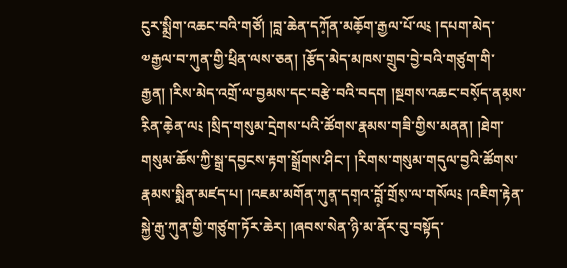ངུར་སྨྲིག་འཆང་བའི་གཙོ། །བླ་ཆེན་དཀོ༷ན་མཆོ༷ག་རྒྱལ་པོ་ལ༴ །དཔག་མེད་༧རྒྱལ་བ་ཀུན་གྱི་ཕྲིན་ལས་ཅན། །རྩོད་མེད་མཁས་གྲུབ་བྱེ་བའི་གཙུག་གི་རྒྱན། །རིས་མེད་འགྲོ་ལ་བྱམས་དང་བརྩེ་བའི་བདག །སྔགས་འཆང་བསོ༷ད་ནམ༷ས་རི༷ན་ཆེ༷ན་ལ༴ །སྲིད་གསུམ་དྲེགས་པའི་ཚོགས་རྣམས་གཟི་གྱིས་མནན། །ཐེག་གསུམ་ཆོས་ཀྱི་སྒྲ་དབྱངས་རྟག་སྒྲོགས་ཤིང་། །རིགས་གསུམ་གདུལ་བྱའི་ཚོགས་རྣམས་སྨིན་མཛད་པ། །འཇམ་མགོན་ཀུན༷་དག༷འ་བློ༷་གྲོས༷་ལ་གསོལ༴ །འཇིག་རྟེན་སྐྱེ་རྒུ་ཀུན་གྱི་གཙུག་ཏོར་ཆེར། །ཞབས་སེན་ཉི་མ་ནོར་བུ་བསྟོད་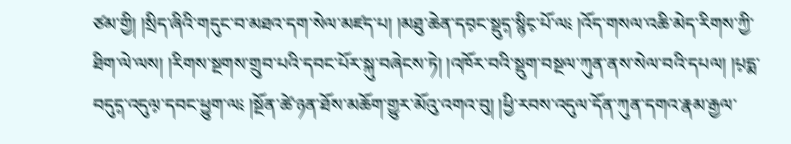ཙམ་གྱི། །སྲིད་ཞིའི་གདུང་བ་མཐའ་དག་སེལ་མཛད་པ། །མཐུ་ཆེན་དབ༷ང་སྡུད༷་སྙིང༷་པོ་ལ༴ །འོད་གསལ་འཆི་མེད་རིགས་ཀྱི་ཐིག་ལེ་ལས། །རིགས་སྔགས་གྲུབ་པའི་དབང་པོར་སྐུ་བཞེངས་ཏེ། །འཁོར་བའི་སྡུག་བསྔལ་ཀུན་ནས་སེལ་བའི་དཔལ། །པ༷དྨ་བདུད༷་འདུལ༷་དབང་ཕྱུག་ལ༴ །སྔོན་ཚེ་ཉན་ཐོས་མཆོག་གྱུར་མོའུ་འགའ་བུ། །ཕྱི་རབས་འདུལ་དོན་ཀུན་དགའ་རྣམ་རྒྱལ་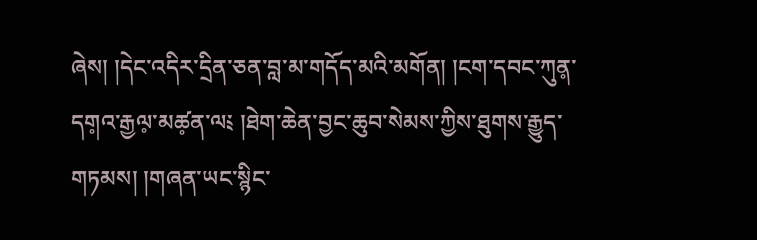ཞེས། །དེང་འདིར་དྲིན་ཅན་བླ་མ་གདོད་མའི་མགོན། །ངག་དབང་ཀུན༷་དག༷འ་རྒྱལ༷་མཚ༷ན་ལ༴ །ཐེག་ཆེན་བྱང་ཆུབ་སེམས་ཀྱིས་ཐུགས་རྒྱུད་གཏམས། །གཞན་ཡང་སྙིང་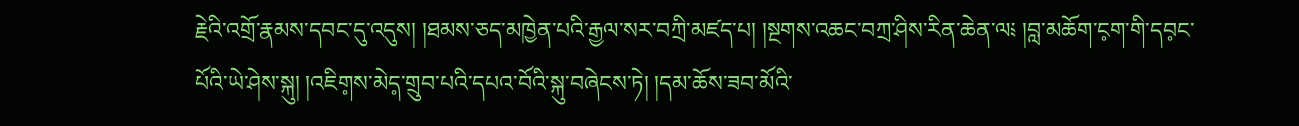རྗེའི་འགྲོ་རྣམས་དབང་དུ་འདུས། །ཐམས་ཅད་མཁྱེན་པའི་རྒྱལ་སར་བཀྲི་མཛད་པ། །སྔགས་འཆང་བཀྲ་ཤིས་རིན་ཆེན་ལ༴ །བླ་མཆོག་ང༷ག་གི་དབ༷ང་པོའི་ཡེ་ཤེས་སྐུ། །འཇིག༷ས་མེད༷་གྲུབ་པའི་དཔའ་བོའི་སྐུ་བཞེངས་ཏེ། །དམ་ཆོས་ཟབ་མོའི་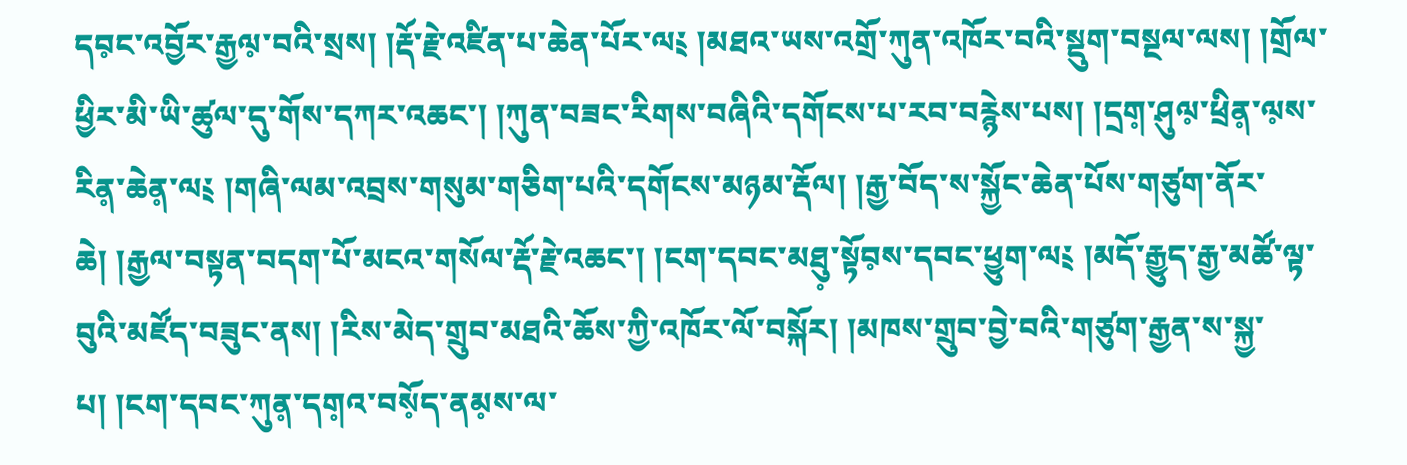དབ༷ང་འབྱོར་རྒྱལ༷་བའི་སྲས། །རྡོ་རྗེ་འཛིན་པ་ཆེན་པོར་ལ༴ །མཐའ་ཡས་འགྲོ་ཀུན་འཁོར་བའི་སྡུག་བསྔལ་ལས། །གྲོལ་ཕྱིར་མི་ཡི་ཚུལ་དུ་གོས་དཀར་འཆང་། །ཀུན་བཟང་རིགས་བཞིའི་དགོངས་པ་རབ་བརྙེས་པས། །དྲག༷་ཤུལ༷་ཕྲིན༷་ལ༷ས་རིན༷་ཆེན༷་ལ༴ །གཞི་ལམ་འབྲས་གསུམ་གཅིག་པའི་དགོངས་མཉམ་རྡོལ། །རྒྱ་བོད་ས་སྐྱོང་ཆེན་པོས་གཙུག་ནོར་ཆེ། །རྒྱལ་བསྟན་བདག་པོ་མངའ་གསོལ་རྡོ་རྗེ་འཆང་། །ངག་དབང་མཐུ༷་སྟོབ༷ས་དབང་ཕྱུག་ལ༴ །མདོ་རྒྱུད་རྒྱ་མཚོ་ལྟ་བུའི་མཛོད་བཟུང་ནས། །རིས་མེད་གྲུབ་མཐའི་ཆོས་ཀྱི་འཁོར་ལོ་བསྐོར། །མཁས་གྲུབ་བྱེ་བའི་གཙུག་རྒྱན་ས་སྐྱ་པ། །ངག་དབང་ཀུན༷་དག༷འ་བསོ༷ད་ནམ༷ས་ལ་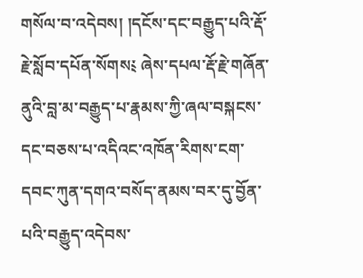གསོལ་བ་འདེབས། །དངོས་དང་བརྒྱུད་པའི་རྡོ་རྗེ་སློབ་དཔོན་སོགས༴ ཞེས་དཔལ་རྡོ་རྗེ་གཞོན་ནུའི་བླ་མ་བརྒྱུད་པ་རྣམས་ཀྱི་ཞལ་བསྐངས་དང་བཅས་པ་འདིའང་འཁོན་རིགས་ངག་དབང་ཀུན་དགའ་བསོད་ནམས་བར་དུ་བྱོན་པའི་བརྒྱུད་འདེབས་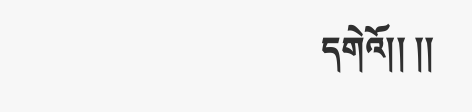དགེའོ།། །།